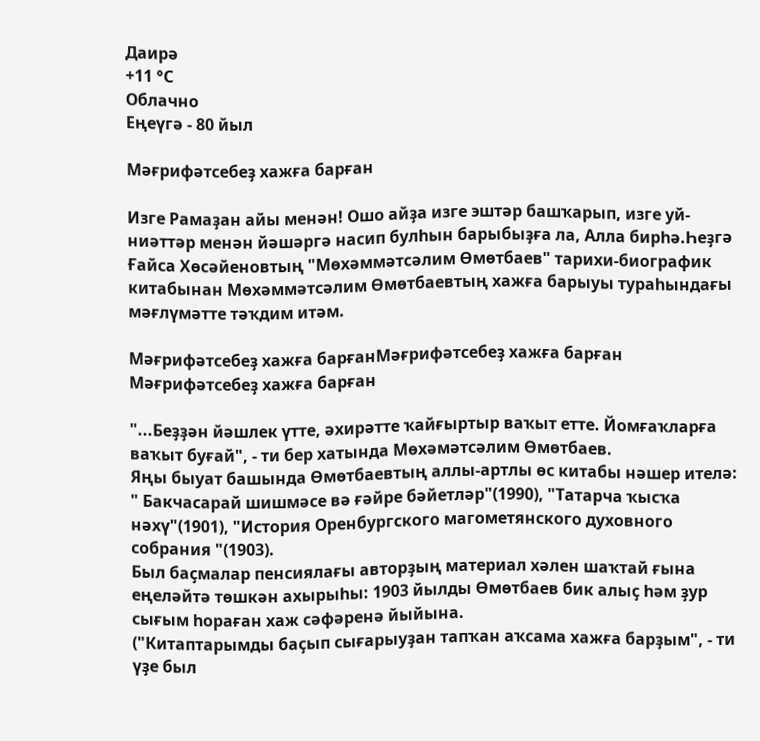Даирә
+11 °С
Облачно
Еңеүгә - 80 йыл

Мәғрифәтсебеҙ хажға барған

Изге Рамаҙан айы менән! Ошо айҙа изге эштәр башҡарып, изге уй-ниәттәр менән йәшәргә насип булһын барыбыҙға ла, Алла бирһә.Һеҙгә Ғайса Хөсәйеновтың "Мөхәммәтсәлим Өмөтбаев" тарихи-биографик китабынан Мөхәммәтсәлим Өмөтбаевтың хажға барыуы тураһындағы мәғлүмәтте тәҡдим итәм.

Мәғрифәтсебеҙ хажға барғанМәғрифәтсебеҙ хажға барған
Мәғрифәтсебеҙ хажға барған

"...Беҙҙән йәшлек үтте, әхирәтте ҡайғыртыр ваҡыт етте. Йомғаҡларға ваҡыт буғай", - ти бер хатында Мөхәмәтсәлим Өмөтбаев.
Яңы быуат башында Өмөтбаевтың аллы-артлы өс китабы нәшер ителә: " Бакчасарай шишмәсе вә ғәйре бәйетләр"(1990), "Татарча ҡысҡа нәхү"(1901), "История Оренбургского магометянского духовного собрания "(1903).
Был баҫмалар пенсиялағы авторҙың материал хәлен шаҡтай ғына еңеләйтә төшкән ахырыһы: 1903 йылды Өмөтбаев бик алыҫ һәм ҙур сығым һораған хаж сәфәренә йыйына.
("Китаптарымды баҫып сығарыуҙан тапҡан аҡсама хажға барҙым", - ти үҙе был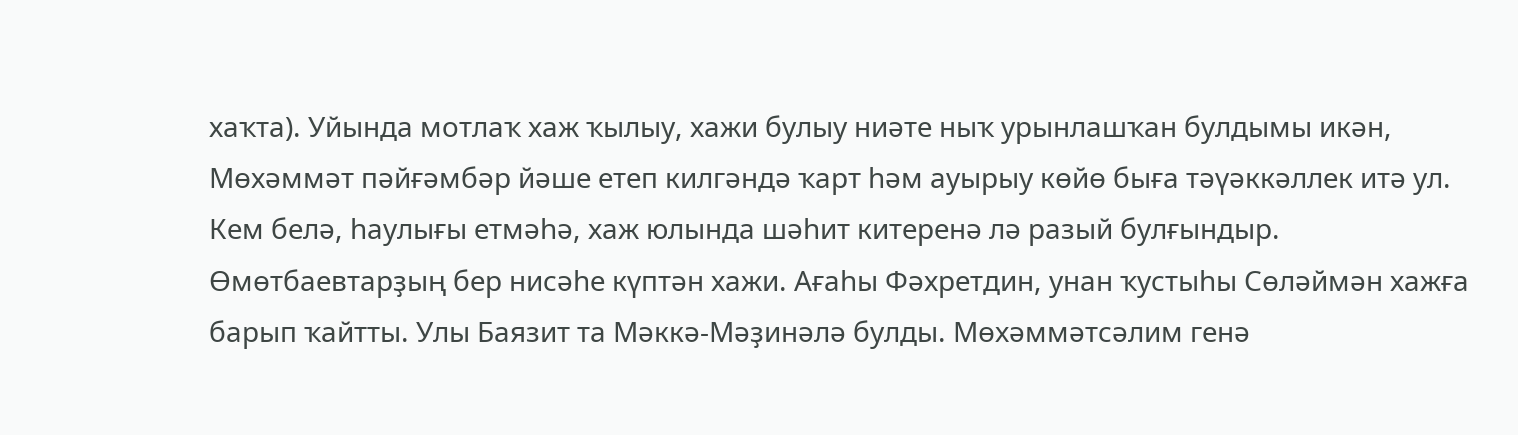хаҡта). Уйында мотлаҡ хаж ҡылыу, хажи булыу ниәте ныҡ урынлашҡан булдымы икән, Мөхәммәт пәйғәмбәр йәше етеп килгәндә ҡарт һәм ауырыу көйө быға тәүәккәллек итә ул. Кем белә, һаулығы етмәһә, хаж юлында шәһит китеренә лә разый булғындыр.
Өмөтбаевтарҙың бер нисәһе күптән хажи. Ағаһы Фәхретдин, унан ҡустыһы Сөләймән хажға барып ҡайтты. Улы Баязит та Мәккә-Мәҙинәлә булды. Мөхәммәтсәлим генә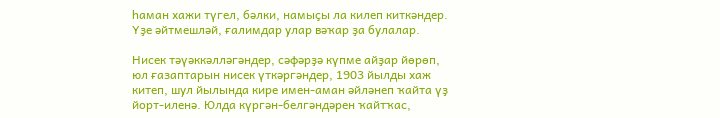һаман хажи түгел, бәлки, намыҫы ла килеп киткәндер. Үҙе әйтмешләй, ғалимдар улар вәҡар ҙа булалар.

Нисек тәүәккәлләгәндер, сәфәрҙә күпме айҙар йөрөп, юл ғазаптарын нисек үткәргәндер, 1903 йылды хаж китеп, шул йылында кире имен-аман әйләнеп ҡайта үҙ йорт-иленә. Юлда күргән-белгәндәрен ҡайтҡас,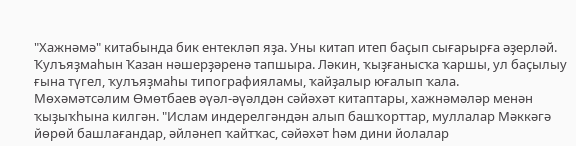"Хажнәмә" китабында бик ентекләп яҙа. Уны китап итеп баҫып сығарырға әҙерләй. Ҡулъяҙмаһын Ҡазан нәшерҙәренә тапшыра. Ләкин, ҡыҙғанысҡа ҡаршы, ул баҫылыу ғына түгел, ҡулъяҙмаһы типографияламы, ҡайҙалыр юғалып ҡала.
Мөхәмәтсәлим Өмөтбаев әүәл-әүәлдән сәйәхәт китаптары, хажнәмәләр менән ҡыҙыҡһына килгән. "Ислам индерелгәндән алып башҡорттар, муллалар Мәккәгә йөрөй башлағандар, әйләнеп ҡайтҡас, сәйәхәт һәм дини йолалар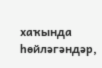хаҡында һөйләгәндәр,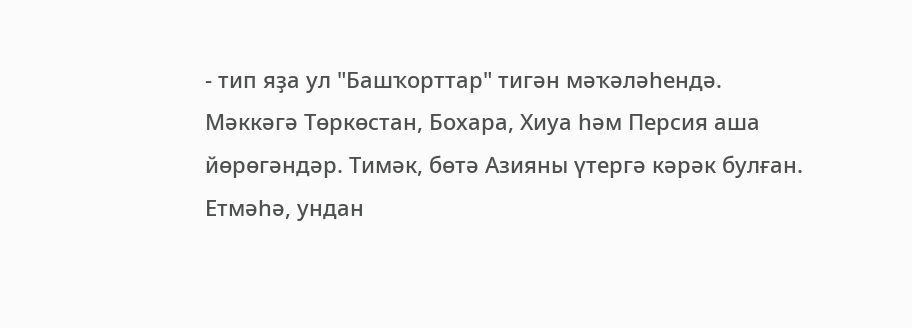- тип яҙа ул "Башҡорттар" тигән мәҡәләһендә.
Мәккәгә Төркөстан, Бохара, Хиуа һәм Персия аша йөрөгәндәр. Тимәк, бөтә Азияны үтергә кәрәк булған. Етмәһә, ундан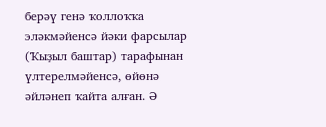берәү генә ҡоллоҡҡа эләкмәйенсә йәки фарсылар (Ҡыҙыл баштар) тарафынан үлтерелмәйенсә, өйөнә әйләнеп ҡайта алған. Ә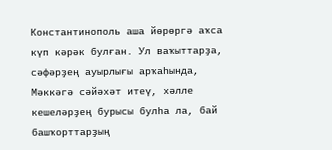Константинополь аша йөрөргә аҡса күп кәрәк булған. Ул ваҡыттарҙа, сәфәрҙең ауырлығы арҡаһында, Мәккәгә сәйәхәт итеү, хәлле кешеләрҙең бурысы булһа ла, бай башҡорттарҙың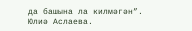да башына ла килмәгән”.
Юлиә Аслаева.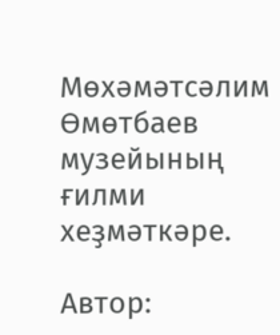Мөхәмәтсәлим Өмөтбаев музейының ғилми хеҙмәткәре.

Автор: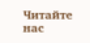Читайте нас